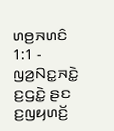ꤛꤥ꤬ꤏꤛꤢꤨ 1:1 - ꤜꤤ꤬ꤡꤢ꤭ꤏꤢꤧ꤭ ꤢ꤬ꤞꤢꤧ꤭ ꤔꤢ ꤢ꤬ꤜꤟꤛꤢꤩ꤬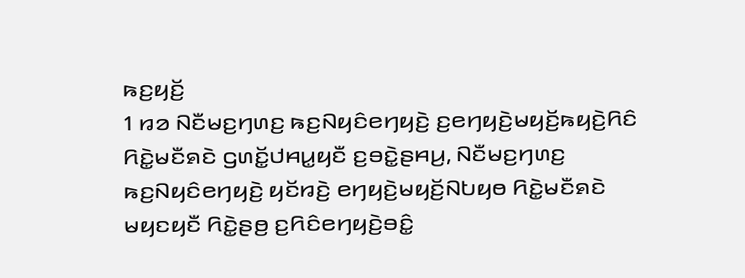ꤒꤢ꤬ꤟꤢꤩ꤬
1 ꤙꤤ ꤡꤢꤪꤗꤢ꤬ꤚꤛꤢ꤬ ꤒꤢ꤬ꤡꤟꤢꤨꤕꤚꤟꤢꤧ꤬ ꤢ꤬ꤕꤚꤟꤢꤧ꤬ꤗꤟꤢꤩ꤬ꤒꤟꤢꤧ꤬ꤖꤢꤨ ꤖꤢꤧ꤭ꤗꤢꤪꤎꤢꤧ ꤞꤛꤢꤩ꤭ꤓꤌꤣ꤭ꤟꤢꤪ ꤢ꤬ꤋꤢꤧ꤭ꤔꤌꤣ꤬, ꤡꤢꤪꤗꤢ꤬ꤚꤛꤢ꤬ ꤒꤢ꤬ꤡꤟꤢꤨꤕꤚꤟꤢꤧ꤬ ꤟꤢꤩꤙꤢꤧ꤬ ꤕꤚꤟꤢꤧ꤬ꤗꤟꤢꤩ꤬ꤡꤝꤟꤥ ꤖꤢꤧ꤭ꤗꤢꤪꤎꤢꤧ ꤗꤟꤢꤟꤢꤪ ꤖꤢꤧ꤭ꤔꤥ꤬ ꤢ꤬ꤖꤢꤨꤕꤚꤟꤢꤧ꤬ꤋꤢꤨ꤭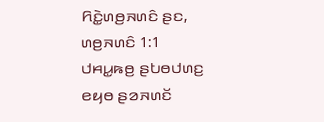ꤖꤢꤧ꤭ꤛꤥ꤬ꤏꤛꤢꤨ ꤔꤢ,
ꤛꤥ꤬ꤏꤛꤢꤨ 1:1
ꤓꤌꤣ꤭ꤒꤥ꤬ ꤔꤝꤥꤓꤛꤢ꤬ ꤕꤟꤥ ꤔꤤꤏꤛꤢꤩ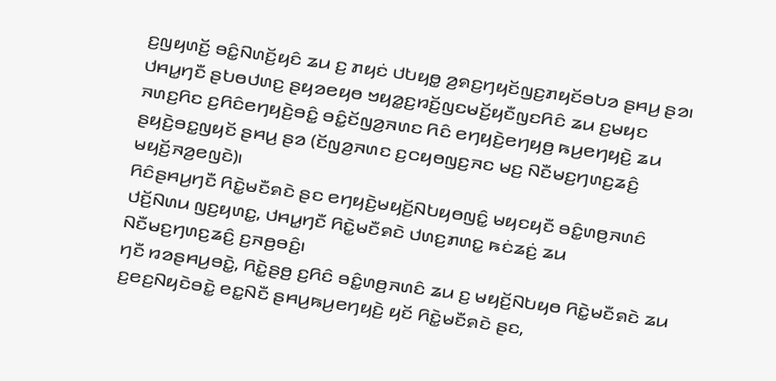ꤢ꤬ꤜꤟꤛꤢꤩ꤬ ꤋꤢꤨ꤭ꤡꤛꤢꤩ꤬ꤟꤢꤨ ꤘꤣ ꤢ꤬ ꤊꤟꤢꤦ ꤓꤝꤟꤥ꤭ ꤤ꤬ꤎꤢ꤬ꤚꤟꤢꤩꤜꤢ꤬ꤊꤟꤢꤩꤋꤝꤤ ꤔꤌꤣ꤬ ꤔꤤ꤯ ꤓꤌꤣ꤭ꤚꤢꤪ ꤔꤝꤥꤓꤛꤢ꤬ ꤔꤟꤤꤕꤟꤥ ꤠꤟꤤ꤭ꤢ꤬ꤙꤢꤩ꤬ꤜꤢꤗꤢꤩ꤬ꤟꤢꤪꤜꤢꤖꤢꤨ ꤘꤣ ꤢ꤬ꤗꤟꤢ ꤏꤛꤢ꤬ꤖꤢ ꤢ꤬ꤖꤢꤨꤕꤚꤟꤢꤧ꤬ꤋꤢꤨ꤭ ꤋꤢꤨ꤭ꤢꤩꤜꤤ꤬ꤏꤛꤢ ꤖꤢꤨ ꤕꤚꤟꤢꤧ꤬ꤕꤚꤟꤥ꤬ ꤒꤣ꤬ꤕꤚꤟꤢꤧ꤬ ꤘꤣ ꤔꤟꤢꤧ꤬ꤋꤢ꤭ꤜꤟꤢꤩ ꤔꤌꤣ꤬ ꤔꤤ (ꤢꤩꤜꤤ꤬ꤏꤛꤢ ꤢ꤬ꤍꤟꤥꤜꤢ꤬ꤏꤢ ꤗꤢ꤬ ꤡꤢꤪꤗꤢ꤬ꤚꤛꤢ꤬ꤘꤢꤨ꤬ ꤗꤟꤢꤩ꤬ꤏꤤ꤬ꤕꤜꤢꤧ)꤯
ꤖꤢꤨꤔꤌꤣ꤬ꤚꤢꤪ ꤖꤢꤧ꤭ꤗꤢꤪꤎꤢꤧ ꤔꤢ ꤕꤚꤟꤢꤧ꤬ꤗꤟꤢꤩ꤬ꤡꤝꤟꤥꤜꤢꤨ꤭ ꤗꤟꤢꤟꤢꤪ ꤋꤢꤨ꤭ꤛꤥ꤬ꤏꤛꤢꤨ ꤓꤢꤩ꤬ꤡꤛꤣ ꤜꤢ꤬ꤟꤛꤢ꤭, ꤓꤌꤣ꤭ꤚꤢꤪ ꤖꤢꤧ꤭ꤗꤢꤪꤎꤢꤧ ꤓꤛꤢ꤬ꤊꤛꤢ꤭ ꤒꤢꤦꤘꤢꤦ꤬ ꤘꤣ ꤡꤢꤪꤗꤢ꤬ꤚꤛꤢ꤬ꤘꤢꤨ꤬ ꤢ꤬ꤏꤥ꤬ꤋꤢꤨ꤬꤯
ꤚꤢꤪ ꤙꤤꤔꤌꤣ꤬ꤋꤢꤧ꤭, ꤖꤢꤧ꤭ꤔꤥ꤬ ꤢ꤬ꤖꤢꤨ ꤋꤢꤨ꤭ꤛꤥ꤬ꤏꤛꤢꤨ ꤘꤣ ꤢ꤬ ꤗꤟꤢꤩ꤬ꤡꤝꤟꤥ ꤖꤢꤧ꤭ꤗꤢꤪꤎꤢꤧ ꤘꤣ ꤢ꤬ꤕꤢ꤬ꤡꤟꤢꤧꤋꤢꤧ꤭ ꤕꤢ꤭ꤡꤢꤪ ꤔꤌꤣ꤬ꤒꤣ꤬ꤕꤚꤟꤢꤧ꤬ ꤟꤢꤩ ꤖꤢꤧ꤭ꤗꤢꤪꤎꤢꤧ ꤔꤢ,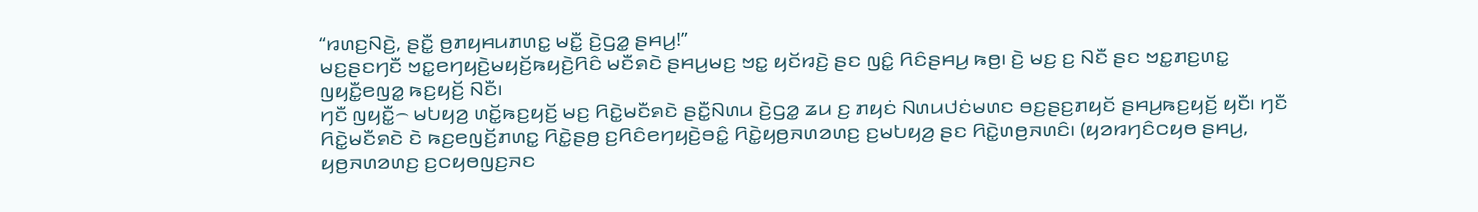“ꤙꤛꤢ꤬ꤡꤢꤧ꤬, ꤔꤢꤪ꤭ ꤥ꤬ꤊꤟꤌꤣꤊꤛꤢ꤭ ꤗꤢꤪ꤭ ꤢꤧ꤬ꤞꤤ꤭ ꤔꤌꤣ꤬!”
ꤗꤢ꤬ꤔꤢꤚꤢꤪ ꤠꤢ꤭ꤕꤚꤟꤢꤧ꤬ꤗꤟꤢꤩ꤬ꤒꤟꤢꤧ꤬ꤖꤢꤨ ꤗꤢꤪꤎꤢꤧ ꤔꤌꤣ꤬ꤗꤢ꤬ ꤠꤢ꤭ ꤟꤢꤩꤙꤢꤧ꤬ ꤔꤢ ꤜꤢꤨ꤭ ꤖꤢꤨꤔꤌꤣ꤬ ꤒꤥ꤬꤯ ꤢꤧ꤬ ꤗꤢ꤬ ꤢ꤬ ꤡꤢꤪ ꤔꤢ ꤠꤢ꤭ꤊꤢ꤬ꤛꤢ꤭ ꤜꤟꤢꤪ꤭ꤕꤜꤤ꤭ ꤒꤢ꤬ꤟꤢꤩ꤬ ꤡꤢꤪ꤯
ꤚꤢꤪ ꤜꤟꤢꤪ꤭꤮ ꤗꤝꤟꤤ꤬ ꤛꤢꤩ꤭ꤒꤢ꤬ꤟꤢꤩ꤬ ꤗꤢ꤬ ꤖꤢꤧ꤭ꤗꤢꤪꤎꤢꤧ ꤔꤢꤪ꤭ꤡꤛꤣ ꤢꤧ꤬ꤞꤤ꤭ ꤘꤣ ꤢ꤬ ꤊꤟꤢꤦ ꤡꤛꤣꤓꤢꤦꤗꤛꤢ ꤋꤢ꤬ꤔꤢ꤬ꤊꤟꤢꤩ ꤔꤌꤣ꤬ꤒꤢ꤬ꤟꤢꤩ꤬ ꤟꤢꤪ꤯ ꤚꤢꤪ ꤖꤢꤧ꤭ꤗꤢꤪꤎꤢꤧ ꤢꤧ ꤒꤢ꤬ꤕꤜꤢꤩ꤬ꤊꤛꤢ꤭ ꤖꤢꤧ꤭ꤔꤥ꤬ ꤢ꤬ꤖꤢꤨꤕꤚꤟꤢꤧ꤬ꤋꤢꤨ꤭ ꤖꤢꤧ꤭ꤟꤥ꤬ꤏꤛꤤꤛꤢ꤬ ꤢ꤬ꤗꤝꤟꤤ꤬ ꤔꤢ ꤖꤢꤧ꤭ꤛꤥ꤬ꤏꤛꤢꤨ꤯ (ꤟꤤꤙꤚꤢꤨꤍꤟꤥ ꤔꤌꤣ꤬, ꤟꤥ꤬ꤏꤛꤤꤛꤢ꤬ ꤢ꤬ꤍꤟꤥꤜꤢ꤬ꤏꤢ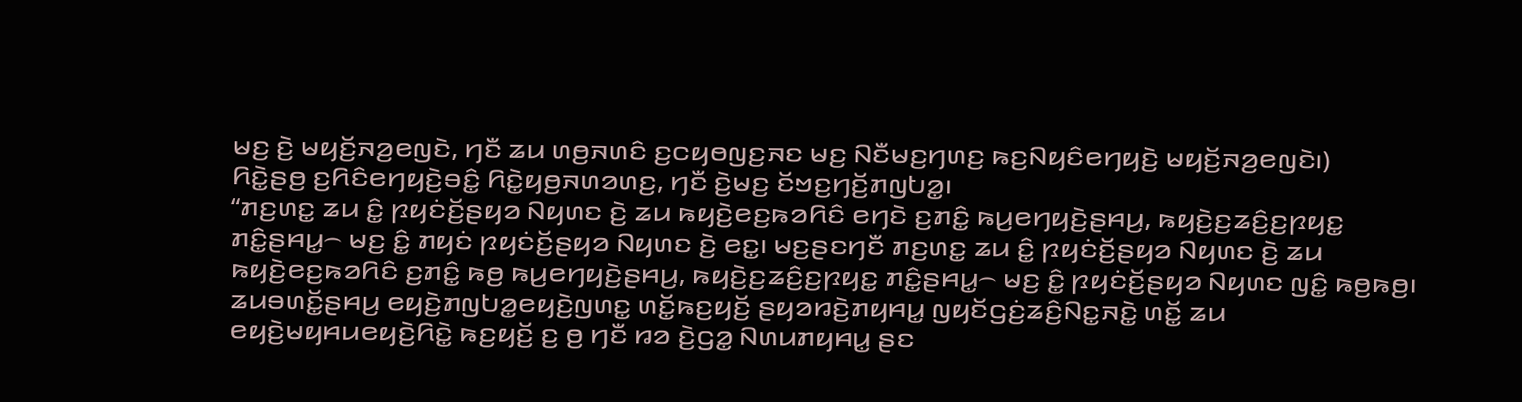ꤗꤢ꤬ ꤢꤧ꤬ ꤗꤟꤢꤩ꤬ꤏꤤ꤬ꤕꤜꤢꤧ, ꤚꤢꤪ ꤘꤣ ꤛꤥ꤬ꤏꤛꤢꤨ ꤢ꤬ꤍꤟꤥꤜꤢ꤬ꤏꤢ ꤗꤢ꤬ ꤡꤢꤪꤗꤢ꤬ꤚꤛꤢ꤬ ꤒꤢ꤬ꤡꤟꤢꤨꤕꤚꤟꤢꤧ꤬ ꤗꤟꤢꤩ꤬ꤏꤤ꤬ꤕꤜꤢꤧ꤯)
ꤖꤢꤧ꤭ꤔꤥ꤬ ꤢ꤬ꤖꤢꤨꤕꤚꤟꤢꤧ꤬ꤋꤢꤨ꤭ ꤖꤢꤧ꤭ꤟꤥ꤬ꤏꤛꤤꤛꤢ꤬, ꤚꤢꤪ ꤢꤧ꤬ꤗꤢ꤬ ꤢꤩꤠꤢ꤬ꤚꤢꤩ꤬ꤊꤜꤝꤤ꤭꤯
“ꤊꤢ꤬ꤛꤢ꤭ ꤘꤣ ꤢꤨ꤭ ꤐꤟꤢꤦꤢꤩ꤬ꤔꤟꤤ ꤡꤟꤛꤢ ꤢꤧ꤬ ꤘꤣ ꤒꤟꤢꤧ꤬ꤕꤢ꤬ꤒꤤꤖꤢꤨ ꤕꤚꤢꤧ ꤢ꤬ꤊꤢꤨ꤭ ꤒꤣ꤬ꤕꤚꤟꤢꤧ꤬ꤔꤌꤣ꤬, ꤒꤟꤢꤧ꤬ꤢ꤬ꤘꤢꤨ꤬ꤢ꤬ꤐꤟꤢ꤭ ꤊꤢꤨ꤭ꤔꤌꤣ꤭꤮ ꤗꤢ꤬ ꤢꤨ꤭ ꤊꤟꤢꤦ ꤐꤟꤢꤦꤢꤩ꤬ꤔꤟꤤ ꤡꤟꤛꤢ ꤢꤧ꤬ ꤕꤢ꤭꤯ ꤗꤢ꤬ꤔꤢꤚꤢꤪ ꤊꤢ꤬ꤛꤢ꤭ ꤘꤣ ꤢꤨ꤭ ꤐꤟꤢꤦꤢꤩ꤬ꤔꤟꤤ ꤡꤟꤛꤢ ꤢꤧ꤬ ꤘꤣ ꤒꤟꤢꤧ꤬ꤕꤢ꤬ꤒꤤꤖꤢꤨ ꤢ꤬ꤊꤢꤨ꤭ ꤒꤥ꤬ ꤒꤣ꤬ꤕꤚꤟꤢꤧ꤬ꤔꤌꤣ꤬, ꤒꤟꤢꤧ꤬ꤢ꤬ꤘꤢꤨ꤬ꤢ꤬ꤐꤟꤢ꤭ ꤊꤢꤨ꤭ꤔꤌꤣ꤭꤮ ꤗꤢ꤬ ꤢꤨ꤭ ꤐꤟꤢꤦꤢꤩ꤬ꤔꤟꤤ ꤡꤟꤛꤢ ꤜꤢꤨ꤭ ꤒꤥ꤬ꤒꤥ꤬꤯
ꤘꤣꤋꤛꤢꤩ꤭ꤔꤌꤣ꤬ ꤕꤟꤢꤧ꤬ꤊꤜꤝꤤ꤭ꤕꤟꤢꤧ꤬ꤜꤛꤢ꤭ ꤛꤢꤩ꤭ꤒꤢ꤬ꤟꤢꤩ꤬ ꤔꤟꤤꤙꤢꤧ꤬ꤊꤟꤌꤣ꤭ ꤜꤟꤢꤩꤞꤢꤦ꤬ꤘꤢꤨ꤬ꤡꤢ꤭ꤏꤢꤧ꤭ ꤛꤢꤩ꤭ ꤘꤣ ꤕꤟꤢꤧ꤬ꤗꤟꤌꤣꤕꤟꤢꤧ꤬ꤖꤢꤧ꤭ ꤒꤢ꤬ꤟꤢꤩ꤬ ꤢ꤬ ꤥ꤬ ꤚꤢꤪ ꤙꤤ ꤢꤧ꤬ꤞꤤ꤭ ꤡꤛꤣꤊꤟꤌꤣ꤭ ꤔꤢ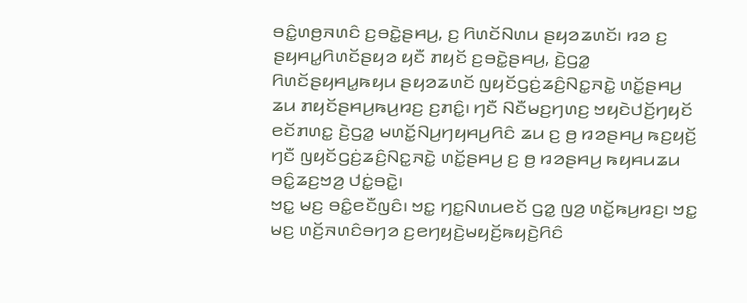ꤋꤢꤨ꤭ꤛꤥ꤬ꤏꤛꤢꤨ ꤢ꤬ꤋꤢꤧ꤭ꤔꤌꤣ꤬, ꤢ꤬ ꤖꤛꤢꤩꤡꤛꤣ ꤔꤟꤤꤘꤛꤢꤩ꤯ ꤙꤤ ꤢ꤬ ꤔꤟꤌꤣ꤭ꤖꤛꤢꤩꤔꤟꤤ ꤟꤢꤪ ꤊꤟꤢꤩ ꤢ꤬ꤋꤢꤧ꤭ꤔꤌꤣ꤬, ꤢꤧ꤬ꤞꤤ꤭ ꤖꤛꤢꤩꤔꤟꤌꤣ꤭ꤒꤟꤣ ꤔꤟꤤꤘꤛꤢꤩ ꤜꤟꤢꤩꤞꤢꤦ꤬ꤘꤢꤨ꤬ꤡꤢ꤭ꤏꤢꤧ꤭ ꤛꤢꤩ꤭ꤔꤌꤣ꤬ ꤘꤣ ꤊꤟꤢꤩꤔꤌꤣ꤬ꤒꤣ꤬ꤙꤢ꤬ ꤢ꤬ꤊꤢꤨ꤭꤯ ꤚꤢꤪ ꤡꤢꤪꤗꤢ꤬ꤚꤛꤢ꤬ ꤠꤟꤢꤧꤓꤢꤩ꤬ꤚꤟꤢꤩ ꤕꤢꤩꤊꤛꤢ꤭ ꤢꤧ꤬ꤞꤤ꤭ ꤗꤛꤢꤩ꤭ꤡꤣ꤬ꤚꤟꤌꤣ꤬ꤖꤢꤨ ꤘꤣ ꤢ꤬ ꤥ꤬ ꤙꤤꤔꤌꤣ꤬ ꤒꤢ꤬ꤟꤢꤩ꤬ ꤚꤢꤪ ꤜꤟꤢꤩꤞꤢꤦ꤬ꤘꤢꤨ꤬ꤡꤢ꤭ꤏꤢꤧ꤭ ꤛꤢꤩ꤭ꤔꤌꤣ꤬ ꤢ꤬ ꤥ꤬ ꤙꤤꤔꤌꤣ꤬ ꤒꤟꤌꤣꤘꤣ ꤋꤢꤨ꤭ꤘꤢ꤬ꤠꤤ꤬ ꤓꤢꤦ꤭ꤋꤢꤧ꤭꤯
ꤠꤢ꤭ ꤗꤢ꤬ ꤋꤢꤨ꤭ꤕꤢꤪꤜꤢꤨ꤯ ꤠꤢ꤭ ꤚꤢ꤭ꤡꤛꤣꤕꤢꤩ ꤞꤤ꤭ ꤜꤤ꤬ ꤛꤢꤩ꤭ꤒꤣ꤬ꤙꤢ꤬꤯ ꤠꤢ꤭ ꤗꤢ꤬ ꤛꤢꤩ꤬ꤏꤛꤢꤨꤋꤚꤤ ꤢ꤬ꤕꤚꤟꤢꤧ꤬ꤗꤟꤢꤩ꤬ꤒꤟꤢꤧ꤬ꤖꤢꤨ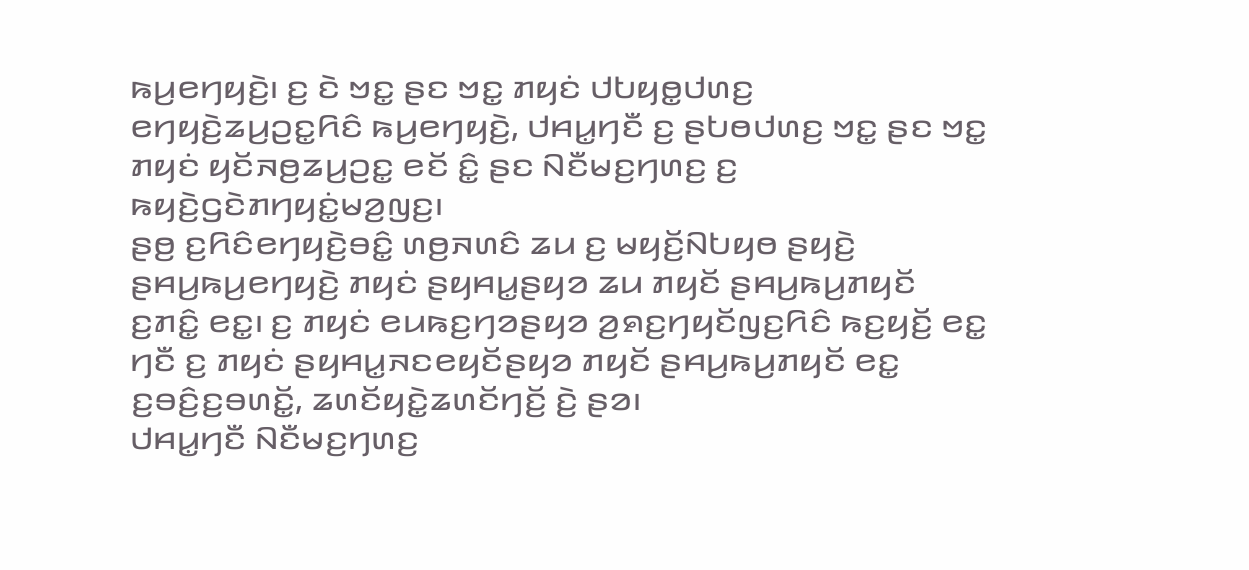ꤒꤣ꤬ꤕꤚꤟꤢꤧ꤬꤯ ꤢ꤬ ꤢꤧ ꤠꤢ꤭ ꤔꤢ ꤠꤢ꤭ ꤊꤟꤢꤦ ꤓꤝꤟꤥ꤭ꤓꤛꤢ꤬ ꤕꤚꤟꤢꤧ꤬ꤘꤣ꤬ꤑꤢ꤭ꤖꤢꤨ ꤒꤣ꤬ꤕꤚꤟꤢꤧ꤬, ꤓꤌꤣ꤭ꤚꤢꤪ ꤢ꤬ ꤔꤝꤥꤓꤛꤢ꤬ ꤠꤢ꤭ ꤔꤢ ꤠꤢ꤭ ꤊꤟꤢꤦ ꤟꤢꤩꤏꤥ꤬ꤘꤣ꤬ꤑꤢ꤭ ꤕꤢꤩ ꤢꤨ꤭ ꤔꤢ ꤡꤢꤪꤗꤢ꤬ꤚꤛꤢ꤬ ꤢ꤬ ꤒꤟꤢꤧ꤬ꤞꤢꤧꤊꤚꤟꤢꤦ꤭ꤗꤤ꤬ꤜꤢ꤬꤯
ꤔꤥ꤬ ꤢ꤬ꤖꤢꤨꤕꤚꤟꤢꤧ꤬ꤋꤢꤨ꤭ ꤛꤥ꤬ꤏꤛꤢꤨ ꤘꤣ ꤢ꤬ ꤗꤟꤢꤩ꤬ꤡꤝꤟꤥ ꤔꤟꤢꤧ꤬ ꤔꤌꤣ꤬ꤒꤣ꤬ꤕꤚꤟꤢꤧ꤬ ꤊꤟꤢꤦ ꤔꤟꤌꤣ꤭ꤔꤟꤤ ꤘꤣ ꤊꤟꤢꤩ ꤔꤌꤣ꤬ꤒꤣ꤬ꤊꤟꤢꤩ ꤢ꤬ꤊꤢꤨ꤭ ꤕꤢ꤭꤯ ꤢ꤬ ꤊꤟꤢꤦ ꤕꤣꤒꤢ꤬ꤚꤤꤔꤟꤤ ꤤ꤬ꤎꤢ꤬ꤚꤟꤢꤩꤜꤢ꤬ꤖꤢꤨ ꤒꤢ꤬ꤟꤢꤩ꤬ ꤕꤢ꤭ ꤚꤢꤪ ꤢ꤬ ꤊꤟꤢꤦ ꤔꤟꤌꤣ꤭ꤏꤢꤕꤟꤢꤩꤔꤟꤤ ꤊꤟꤢꤩ ꤔꤌꤣ꤬ꤒꤣ꤬ꤊꤟꤢꤩ ꤕꤢ꤭ ꤢ꤬ꤋꤢꤨ꤬ꤢ꤬ꤋꤛꤢꤩ꤭, ꤘꤛꤢꤩꤟꤢꤧ꤭ꤘꤛꤢꤩꤚꤢꤩ꤬ ꤢꤧ꤬ ꤔꤤ꤯
ꤓꤌꤣ꤭ꤚꤢꤪ ꤡꤢꤪꤗꤢ꤬ꤚꤛꤢ꤬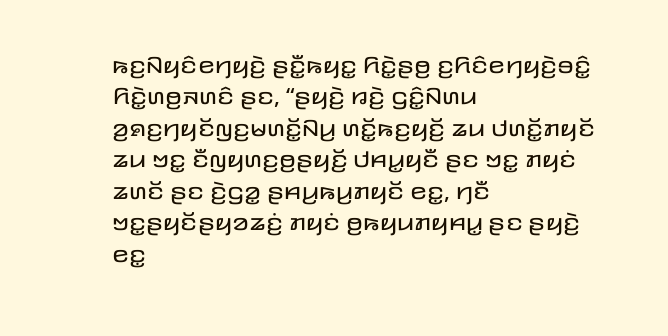ꤒꤢ꤬ꤡꤟꤢꤨꤕꤚꤟꤢꤧ꤬ ꤔꤢꤪ꤭ꤒꤟꤢ꤭ ꤖꤢꤧ꤭ꤔꤥ꤬ ꤢ꤬ꤖꤢꤨꤕꤚꤟꤢꤧ꤬ꤋꤢꤨ꤭ ꤖꤢꤧ꤭ꤛꤥ꤬ꤏꤛꤢꤨ ꤔꤢ, “ꤔꤟꤢꤧ꤬ ꤙꤢꤧ꤬ ꤞꤢꤨ꤭ꤡꤛꤣ ꤤ꤬ꤎꤢ꤬ꤚꤟꤢꤩꤜꤢ꤬ꤗꤛꤢꤩ꤭ꤡꤣ꤬ ꤛꤢꤩ꤭ꤒꤢ꤬ꤟꤢꤩ꤬ ꤘꤣ ꤓꤛꤢꤩ꤭ꤊꤟꤢꤩ ꤘꤣ ꤠꤢ꤭ ꤢꤪꤜꤟꤛꤢ꤬ꤥ꤬ꤔꤟꤢꤩ꤬ ꤓꤌꤣ꤭ꤟꤢꤪ ꤔꤢ ꤠꤢ꤭ ꤊꤟꤢꤦ ꤘꤛꤢꤩ ꤔꤢ ꤢꤧ꤬ꤞꤤ꤭ ꤔꤌꤣ꤬ꤒꤣ꤬ꤊꤟꤢꤩ ꤕꤢ꤭, ꤚꤢꤪ ꤠꤢ꤭ꤔꤟꤢꤩꤔꤟꤤꤘꤢꤦ꤬ ꤊꤟꤢꤦ ꤥ꤬ꤒꤟꤣꤊꤟꤌꤣ꤭ ꤔꤢ ꤔꤟꤢꤧ꤬ ꤕꤢ꤭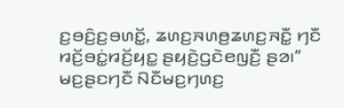ꤢ꤬ꤋꤢꤨ꤬ꤢ꤬ꤋꤛꤢꤩ꤭, ꤘꤛꤢ꤬ꤏꤛꤥ꤬ꤘꤛꤢ꤬ꤏꤢꤪ꤭ ꤚꤢꤪ ꤙꤢꤩ꤬ꤋꤢꤦ꤭ꤙꤢꤩ꤬ꤟꤢ꤭ ꤔꤟꤢꤧ꤬ꤞꤢꤧꤕꤜꤢꤪ꤬ ꤔꤤ꤯”
ꤗꤢ꤬ꤔꤢꤚꤢꤪ ꤡꤢꤪꤗꤢ꤬ꤚꤛꤢ꤬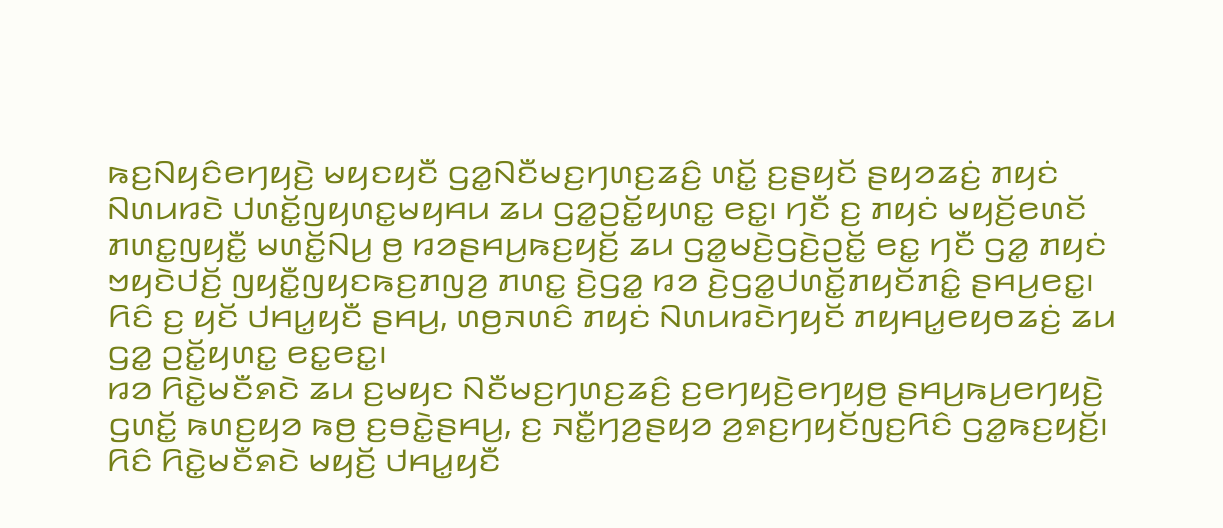ꤒꤢ꤬ꤡꤟꤢꤨꤕꤚꤟꤢꤧ꤬ ꤗꤟꤢꤟꤢꤪ ꤞꤤ꤭ꤡꤢꤪꤗꤢ꤬ꤚꤛꤢ꤬ꤘꤢꤨ꤬ ꤛꤢꤩ꤭ ꤢ꤬ꤔꤟꤢꤩ ꤔꤟꤤꤘꤢꤦ꤬ ꤊꤟꤢꤦ ꤡꤛꤣꤙꤢꤧ ꤓꤛꤢꤩ꤭ꤜꤟꤛꤢ꤭ꤗꤟꤌꤣ ꤘꤣ ꤞꤤ꤭ꤑꤢꤩ꤭ꤟꤛꤢ꤭ ꤕꤢ꤭꤯ ꤚꤢꤪ ꤢ꤬ ꤊꤟꤢꤦ ꤗꤟꤢꤩ꤬ꤕꤛꤢꤩ ꤊꤛꤢ꤭ꤜꤟꤢꤪ꤭ ꤗꤛꤢꤩ꤭ꤡꤣ꤬ ꤥ꤬ ꤙꤤꤔꤌꤣ꤬ꤒꤢ꤬ꤟꤢꤩ꤬ ꤘꤣ ꤞꤤ꤭ꤗꤢꤧ꤬ꤞꤢꤧ꤬ꤑꤢꤩ꤭ ꤕꤢ꤭ ꤚꤢꤪ ꤞꤤ꤭ ꤊꤟꤢꤦ ꤠꤟꤢꤧꤓꤢꤩ꤬ ꤜꤟꤢꤪ꤭ꤜꤟꤢꤒꤢ꤬ꤊꤜꤤ꤬ ꤊꤛꤢ꤭ ꤢꤧ꤬ꤞꤤ꤭ ꤙꤤ ꤢꤧ꤬ꤞꤤ꤭ꤓꤛꤢꤩ꤭ꤊꤟꤢꤩꤊꤢꤨ꤭ ꤔꤌꤣ꤬ꤕꤢ꤭꤯ ꤖꤢꤨ ꤢ꤬ ꤟꤢꤩ ꤓꤌꤣ꤭ꤟꤢꤪ ꤔꤌꤣ꤬, ꤛꤥ꤬ꤏꤛꤢꤨ ꤊꤟꤢꤦ ꤡꤛꤣꤙꤢꤧꤚꤟꤢꤩ ꤊꤟꤌꤣ꤭ꤕꤟꤥꤘꤢꤦ꤬ ꤘꤣ ꤞꤤ꤭ ꤑꤢꤩ꤭ꤟꤛꤢ꤭ ꤕꤢ꤭ꤕꤢ꤭꤯
ꤙꤤ ꤖꤢꤧ꤭ꤗꤢꤪꤎꤢꤧ ꤘꤣ ꤢ꤬ꤗꤟꤢ ꤡꤢꤪꤗꤢ꤬ꤚꤛꤢ꤬ꤘꤢꤨ꤬ ꤢ꤬ꤕꤚꤟꤢꤧ꤬ꤕꤚꤟꤥ꤬ ꤔꤌꤣ꤬ꤒꤣ꤬ꤕꤚꤟꤢꤧ꤬ ꤞꤛꤢꤩ꤭ ꤒꤛꤢ꤬ꤟꤤ ꤒꤥ꤬ ꤢ꤬ꤋꤢꤧ꤭ꤔꤌꤣ꤬, ꤢ꤬ ꤏꤢꤪ꤭ꤚꤤ꤬ꤔꤟꤤ ꤤ꤬ꤎꤢ꤬ꤚꤟꤢꤩꤜꤢ꤬ꤖꤢꤨ ꤞꤤ꤭ꤒꤢ꤬ꤟꤢꤩ꤬꤯
ꤖꤢꤨ ꤖꤢꤧ꤭ꤗꤢꤪꤎꤢꤧ ꤗꤟꤢꤩ꤬ ꤓꤌꤣ꤭ꤟꤢꤪ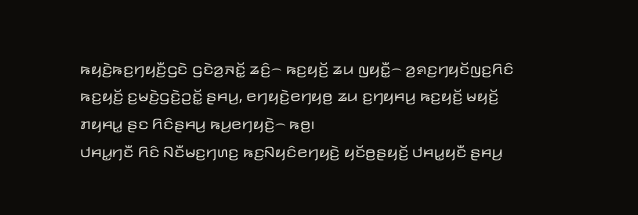ꤒꤟꤢꤧ꤬ꤒꤢ꤬ꤚꤟꤢꤪ꤬ꤞꤢꤧ ꤞꤢꤧꤤ꤬ꤏꤢꤩ꤭ ꤘꤢꤨ꤬꤮ ꤒꤢ꤬ꤟꤢꤩ꤬ ꤘꤣ ꤜꤟꤢꤪ꤭꤮ ꤤ꤬ꤎꤢ꤬ꤚꤟꤢꤩꤜꤢ꤬ꤖꤢꤨ ꤒꤢ꤬ꤟꤢꤩ꤬ ꤢ꤬ꤗꤢꤧ꤬ꤞꤢꤧ꤬ꤑꤢꤩ꤭ ꤔꤌꤣ꤬, ꤕꤚꤟꤢꤧ꤬ꤕꤚꤟꤥ꤬ ꤘꤣ ꤢ꤬ꤚꤟꤌꤣ꤬ ꤒꤢ꤬ꤟꤢꤩ꤬ ꤗꤟꤢꤩ꤬ ꤊꤟꤌꤣ꤭ ꤔꤢ ꤖꤢꤨꤔꤌꤣ꤬ ꤒꤣ꤬ꤕꤚꤟꤢꤧ꤬꤮ ꤒꤥ꤬꤯
ꤓꤌꤣ꤭ꤚꤢꤪ ꤖꤢꤨ ꤡꤢꤪꤗꤢ꤬ꤚꤛꤢ꤬ ꤒꤢ꤬ꤡꤟꤢꤨꤕꤚꤟꤢꤧ꤬ ꤟꤢꤩꤥ꤬ꤔꤟꤢꤩ꤬ ꤓꤌꤣ꤭ꤟꤢꤪ ꤔꤌꤣ꤬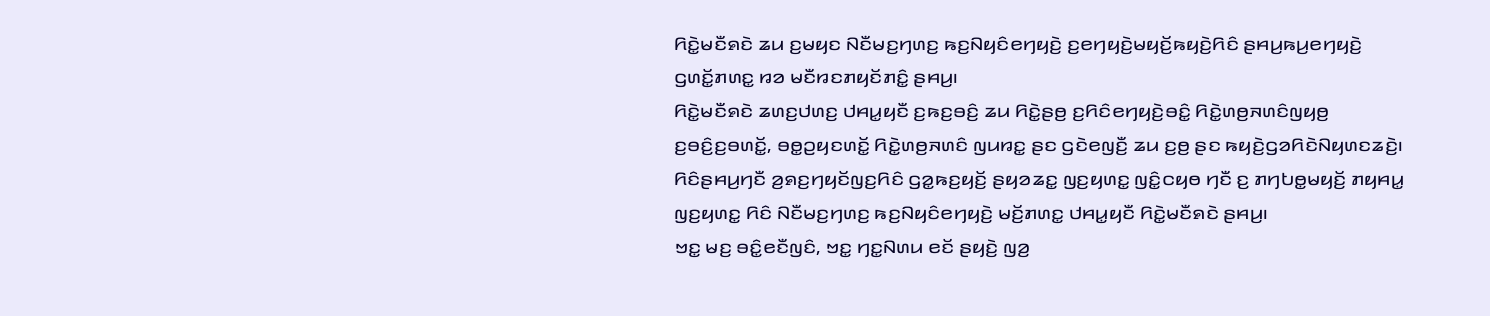ꤖꤢꤧ꤭ꤗꤢꤪꤎꤢꤧ ꤘꤣ ꤢ꤬ꤗꤟꤢ ꤡꤢꤪꤗꤢ꤬ꤚꤛꤢ꤬ ꤒꤢ꤬ꤡꤟꤢꤨꤕꤚꤟꤢꤧ꤬ ꤢ꤬ꤕꤚꤟꤢꤧ꤬ꤗꤟꤢꤩ꤬ꤒꤟꤢꤧ꤬ꤖꤢꤨ ꤔꤌꤣ꤬ꤒꤣ꤬ꤕꤚꤟꤢꤧ꤬ ꤞꤛꤢꤩ꤭ꤊꤛꤢ꤭ ꤙꤤ ꤗꤢꤪꤙꤢꤊꤟꤢꤩꤊꤢꤨ꤭ ꤔꤌꤣ꤬꤯
ꤖꤢꤧ꤭ꤗꤢꤪꤎꤢꤧ ꤘꤛꤢ꤬ꤓꤛꤢ꤬ ꤓꤌꤣ꤭ꤟꤢꤪ ꤢ꤬ꤒꤢ꤬ꤋꤢꤨ꤬ ꤘꤣ ꤖꤢꤧ꤭ꤔꤥ꤬ ꤢ꤬ꤖꤢꤨꤕꤚꤟꤢꤧ꤬ꤋꤢꤨ꤭ ꤖꤢꤧ꤭ꤛꤥ꤬ꤏꤛꤢꤨꤜꤟꤥ꤬ ꤢ꤬ꤋꤢꤨ꤬ꤢ꤬ꤋꤛꤢꤩ꤭, ꤋꤥ꤭ꤑꤟꤢꤛꤢꤩ꤭ ꤖꤢꤧ꤭ꤛꤥ꤬ꤏꤛꤢꤨ ꤜꤣꤙꤢ꤭ ꤔꤢ ꤞꤢꤧꤕꤜꤢꤪ꤬ ꤘꤣ ꤢ꤬ꤥ꤬ ꤔꤢ ꤒꤟꤢꤧ꤬ꤞꤤꤖꤢꤧꤡꤟꤛꤢꤘꤢꤧ꤬꤯ ꤖꤢꤨꤔꤌꤣ꤬ꤚꤢꤪ ꤤ꤬ꤎꤢ꤬ꤚꤟꤢꤩꤜꤢ꤬ꤖꤢꤨ ꤞꤤ꤭ꤒꤢ꤬ꤟꤢꤩ꤬ ꤔꤟꤤꤘꤢ꤭ ꤜꤢ꤬ꤟꤛꤢ꤭ ꤜꤢꤨ꤭ꤍꤟꤥ ꤚꤢꤪ ꤢ꤬ ꤊꤚꤝꤥ꤭ꤗꤟꤢꤩ꤬ ꤊꤟꤌꤣ꤭ ꤜꤢ꤬ꤟꤛꤢ꤭ ꤖꤢꤨ ꤡꤢꤪꤗꤢ꤬ꤚꤛꤢ꤬ ꤒꤢ꤬ꤡꤟꤢꤨꤕꤚꤟꤢꤧ꤬ ꤗꤢꤩ꤬ꤊꤛꤢ꤭ ꤓꤌꤣ꤭ꤟꤢꤪ ꤖꤢꤧ꤭ꤗꤢꤪꤎꤢꤧ ꤔꤌꤣ꤬꤯
ꤠꤢ꤭ ꤗꤢ꤬ ꤋꤢꤨ꤭ꤕꤢꤪꤜꤢꤨ, ꤠꤢ꤭ ꤚꤢ꤭ꤡꤛꤣ ꤕꤢꤩ ꤔꤟꤢꤧ꤬ ꤜꤤ꤬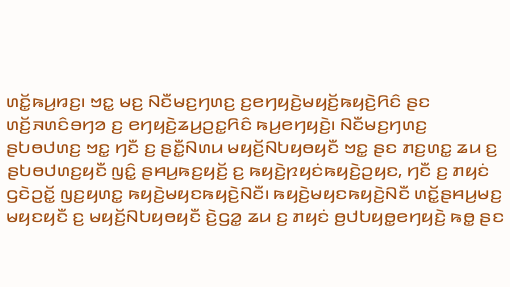ꤛꤢꤩ꤭ꤒꤣ꤬ꤙꤢ꤬꤯ ꤠꤢ꤭ ꤗꤢ꤬ ꤡꤢꤪꤗꤢ꤬ꤚꤛꤢ꤬ ꤢ꤬ꤕꤚꤟꤢꤧ꤬ꤗꤟꤢꤩ꤬ꤒꤟꤢꤧ꤬ꤖꤢꤨ ꤔꤢ ꤛꤢꤩ꤬ꤏꤛꤢꤨꤋꤚꤤ ꤢ꤬ ꤕꤚꤟꤢꤧ꤬ꤘꤣ꤬ꤑꤢ꤭ꤖꤢꤨ ꤒꤣ꤬ꤕꤚꤟꤢꤧ꤬꤯ ꤡꤢꤪꤗꤢ꤬ꤚꤛꤢ꤬ ꤔꤝꤥꤓꤛꤢ꤬ ꤠꤢ꤭ ꤚꤢꤪ ꤢ꤬ ꤔꤢꤪ꤭ꤡꤛꤣ ꤗꤟꤢꤩ꤬ꤡꤝꤟꤥꤟꤢꤪ ꤠꤢ꤭ ꤔꤢ ꤊꤢ꤬ꤛꤢ꤭ ꤘꤣ ꤢ꤬ ꤔꤝꤥꤓꤛꤢ꤬ꤟꤢꤪ ꤜꤢꤨ꤭ ꤔꤌꤣ꤬ꤒꤢ꤬ꤟꤢꤩ꤬ ꤢ꤬ ꤒꤟꤢꤧ꤬ꤐꤟꤢꤦꤒꤟꤢꤧ꤬ꤑꤟꤢ, ꤚꤢꤪ ꤢ꤬ ꤊꤟꤢꤦ ꤞꤢꤧꤑꤢꤩ꤭ ꤜꤢ꤬ꤟꤛꤢ꤭ ꤒꤟꤢꤧ꤬ꤗꤟꤢꤒꤟꤢꤧ꤬ꤡꤢꤪ꤯ ꤒꤟꤢꤧ꤬ꤗꤟꤢꤒꤟꤢꤧ꤬ꤡꤢꤪ ꤛꤢꤩ꤭ꤔꤌꤣ꤬ꤗꤢ꤬ ꤗꤟꤢꤟꤢꤪ ꤢ꤬ ꤗꤟꤢꤩ꤬ꤡꤝꤟꤥꤟꤢꤪ ꤢꤧ꤬ꤞꤤ꤭ ꤘꤣ ꤢ꤬ ꤊꤟꤢꤦ ꤥ꤬ꤓꤝꤟꤥ꤭ꤕꤚꤟꤢꤧ꤬ ꤒꤥ꤭ ꤔꤢ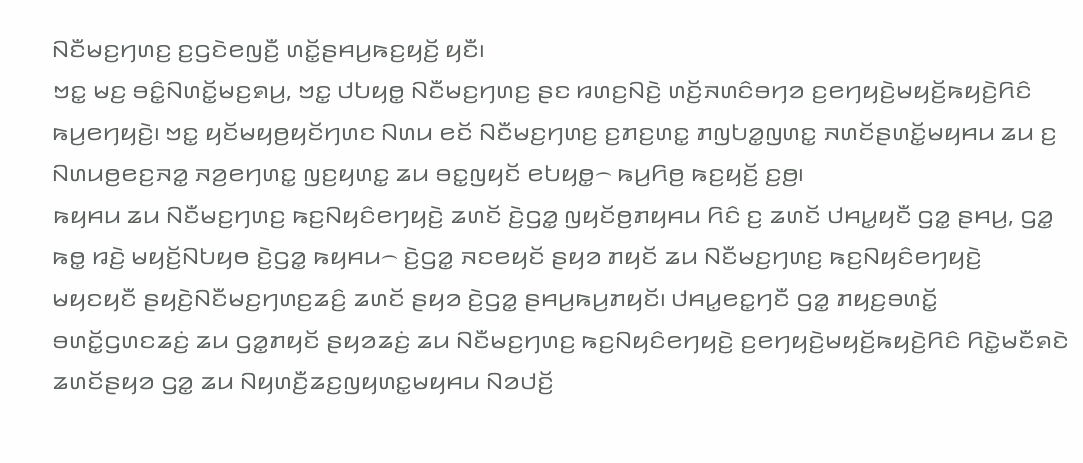ꤡꤢꤪꤗꤢ꤬ꤚꤛꤢ꤬ ꤢ꤬ꤞꤢꤧꤕꤜꤢꤪ꤬ ꤛꤢꤩ꤭ꤔꤌꤣ꤬ꤒꤢ꤬ꤟꤢꤩ꤬ ꤟꤢꤪ꤯
ꤠꤢ꤭ ꤗꤢ꤬ ꤋꤢꤨ꤭ꤡꤛꤢꤩ꤭ꤗꤢ꤬ꤎꤣ꤬, ꤠꤢ꤭ ꤓꤝꤟꤥ꤭ ꤡꤢꤪꤗꤢ꤬ꤚꤛꤢ꤬ ꤔꤢ ꤙꤛꤢ꤬ꤡꤢꤧ꤬ ꤛꤢꤩ꤬ꤏꤛꤢꤨꤋꤚꤤ ꤢ꤬ꤕꤚꤟꤢꤧ꤬ꤗꤟꤢꤩ꤬ꤒꤟꤢꤧ꤬ꤖꤢꤨ ꤒꤣ꤬ꤕꤚꤟꤢꤧ꤬꤯ ꤠꤢ꤭ ꤟꤢꤩꤗꤟꤥ꤬ꤟꤢꤩꤚꤛꤢ ꤡꤛꤣ ꤕꤢꤩ ꤡꤢꤪꤗꤢ꤬ꤚꤛꤢ꤬ ꤢ꤬ꤊꤢ꤬ꤛꤢ꤭ ꤊꤜꤝꤤ꤭ꤜꤛꤢ꤭ ꤏꤛꤢꤩꤔꤛꤢꤩ꤭ꤗꤟꤌꤣ ꤘꤣ ꤢ꤬ ꤡꤛꤣꤥ꤬ꤕꤢ꤬ꤏꤤ꤭ ꤏꤤ꤬ꤕꤚꤛꤢ꤭ ꤜꤢ꤬ꤟꤛꤢ꤭ ꤘꤣ ꤋꤢ꤭ꤜꤟꤢꤩ ꤕꤝꤟꤥ꤭꤮ ꤒꤣ꤬ꤖꤥ꤬ ꤒꤢ꤬ꤟꤢꤩ꤬ ꤢ꤬ꤥ꤬꤯
ꤒꤟꤌꤣ ꤘꤣ ꤡꤢꤪꤗꤢ꤬ꤚꤛꤢ꤬ ꤒꤢ꤬ꤡꤟꤢꤨꤕꤚꤟꤢꤧ꤬ ꤘꤛꤢꤩ ꤢꤧ꤬ꤞꤤ꤭ ꤜꤟꤢꤩꤥ꤬ꤊꤟꤌꤣ ꤖꤢꤨ ꤢ꤬ ꤘꤛꤢꤩ ꤓꤌꤣ꤭ꤟꤢꤪ ꤞꤤ꤭ ꤔꤌꤣ꤬, ꤞꤤ꤭ ꤒꤥ꤭ ꤙꤢꤧ꤬ ꤗꤟꤢꤩ꤬ꤡꤝꤟꤥ ꤢꤧ꤬ꤞꤤ꤭ ꤒꤟꤌꤣ꤮ ꤢꤧ꤬ꤞꤤ꤭ ꤏꤢꤕꤟꤢꤩ ꤔꤟꤤ ꤊꤟꤢꤩ ꤘꤣ ꤡꤢꤪꤗꤢ꤬ꤚꤛꤢ꤬ ꤒꤢ꤬ꤡꤟꤢꤨꤕꤚꤟꤢꤧ꤬ ꤗꤟꤢꤟꤢꤪ ꤔꤟꤢꤧ꤬ꤡꤢꤪꤗꤢ꤬ꤚꤛꤢ꤬ꤘꤢꤨ꤬ ꤘꤛꤢꤩ ꤔꤟꤤ ꤢꤧ꤬ꤞꤤ꤭ ꤔꤌꤣ꤬ꤒꤣ꤬ꤊꤟꤢꤩ꤯ ꤓꤌꤣ꤭ꤕꤢ꤭ꤚꤢꤪ ꤞꤤ꤭ ꤊꤟꤢ꤬ꤋꤛꤢꤩ꤭ ꤋꤛꤢꤩ꤭ꤞꤛꤢꤘꤢꤦ꤬ ꤘꤣ ꤞꤤ꤭ꤊꤟꤢꤩ ꤔꤟꤤꤘꤢꤦ꤬ ꤘꤣ ꤡꤢꤪꤗꤢ꤬ꤚꤛꤢ꤬ ꤒꤢ꤬ꤡꤟꤢꤨꤕꤚꤟꤢꤧ꤬ ꤢ꤬ꤕꤚꤟꤢꤧ꤬ꤗꤟꤢꤩ꤬ꤒꤟꤢꤧ꤬ꤖꤢꤨ ꤖꤢꤧ꤭ꤗꤢꤪꤎꤢꤧ ꤘꤛꤢꤩꤔꤟꤤ ꤞꤤ꤭ ꤘꤣ ꤡꤟꤛꤢꤪ꤬ꤘꤢ꤬ꤜꤟꤛꤢ꤭ꤗꤟꤌꤣ ꤡꤤꤓꤢꤩ꤬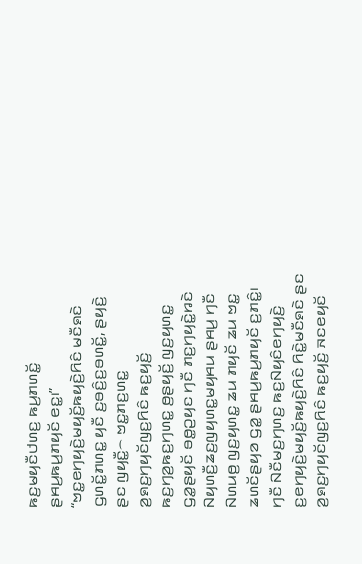ꤒꤢ꤬ꤗꤟꤢꤪꤓꤛꤢ꤬ ꤒꤣ꤬ꤊꤛꤢꤩ꤭ ꤔꤌꤣ꤬ꤒꤣ꤬ꤊꤟꤢꤩ ꤕꤢ꤭꤯”
“ꤠꤢ꤭ꤕꤚꤟꤢꤧ꤬ꤗꤟꤢꤩ꤬ꤒꤟꤢꤧ꤬ꤖꤢꤨ ꤗꤢꤪꤎꤢꤧ ꤞꤛꤢꤩ꤭ꤊꤛꤢ꤭ ꤟꤢꤪ ꤢ꤬ꤋꤢꤨ꤬ꤢ꤬ꤋꤛꤢꤩ꤭, ꤔꤟꤢꤧ꤬ ꤔꤢ ꤜꤟꤢꤪ꤭꤮ ꤠꤢ꤭ꤊꤢ꤬ꤛꤢ꤭ ꤤ꤬ꤎꤢ꤬ꤚꤟꤢꤩꤜꤢ꤬ꤖꤢꤨ ꤒꤢ꤬ꤟꤢꤩ꤬ ꤒꤢ꤬ꤚꤤ꤬ꤒꤢ꤬ꤚꤛꤢ꤭ ꤥ꤬ꤔꤟꤢꤩ꤬ ꤜꤢ꤬ꤟꤛꤢ꤭ ꤞꤤ꤭ꤔꤟꤢꤩ ꤋꤥ꤭ꤑꤟꤢ ꤚꤢꤪ ꤊꤢ꤬ꤚꤟꤢꤧ꤭ꤙꤢꤧ ꤡꤟꤛꤢꤪ꤬ꤘꤢ꤬ꤜꤟꤛꤢ꤭ꤗꤟꤌꤣ ꤔꤌꤣ꤬ ꤚꤢꤪ ꤡꤛꤣꤥ꤬ ꤜꤢ꤬ꤟꤛꤢ꤭ ꤘꤣ ꤊꤟꤢꤩ ꤘꤣ ꤠꤢ꤭ ꤘꤛꤢꤩꤔꤟꤤ ꤞꤤ꤭ ꤔꤌꤣ꤬ꤒꤣ꤬ꤊꤟꤢꤩ ꤢ꤬ꤊꤢꤨ꤭꤯
ꤚꤢꤪ ꤡꤢꤪꤗꤢ꤬ꤚꤛꤢ꤬ ꤒꤢ꤬ꤡꤟꤢꤨꤕꤚꤟꤢꤧ꤬ ꤢ꤬ꤕꤚꤟꤢꤧ꤬ꤗꤟꤢꤩ꤬ꤒꤟꤢꤧ꤬ꤖꤢꤨ ꤖꤢꤧ꤭ꤗꤢꤪꤎꤢꤧ ꤔꤢ ꤤ꤬ꤎꤢ꤬ꤚꤟꤢꤩꤜꤢ꤬ꤖꤢꤨ ꤒꤢ꤬ꤟꤢꤩ꤬ ꤏꤢꤕꤟꤢꤩ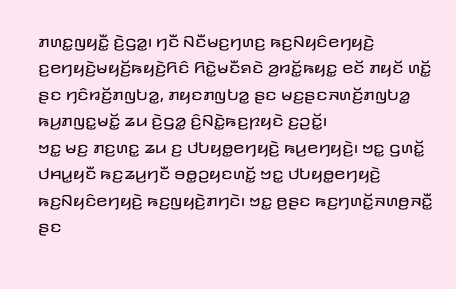ꤊꤛꤢ꤭ꤜꤟꤢꤪ꤭ ꤢꤧ꤬ꤞꤤ꤭꤯ ꤚꤢꤪ ꤡꤢꤪꤗꤢ꤬ꤚꤛꤢ꤬ ꤒꤢ꤬ꤡꤟꤢꤨꤕꤚꤟꤢꤧ꤬ ꤢ꤬ꤕꤚꤟꤢꤧ꤬ꤗꤟꤢꤩ꤬ꤒꤟꤢꤧ꤬ꤖꤢꤨ ꤖꤢꤧ꤭ꤗꤢꤪꤎꤢꤧ ꤤ꤬ꤙꤢꤩ꤭ꤒꤟꤢ꤭ ꤕꤢꤩ ꤊꤟꤢꤩ ꤛꤢꤩ꤭ ꤔꤢ ꤚꤢꤨꤙꤢꤩ꤬ꤊꤜꤝꤤ꤭, ꤊꤟꤢꤊꤜꤝꤤ꤭ ꤔꤢ ꤗꤢ꤬ꤔꤢꤏꤛꤢꤩ꤬ꤊꤜꤝꤤ꤭ ꤒꤣ꤬ꤊꤜꤢ꤭ꤗꤢꤩ꤭ ꤘꤣ ꤢꤧ꤬ꤞꤤ꤭ ꤢꤨ꤬ꤡꤢꤧ꤭ꤒꤢ꤬ꤐꤟꤢꤧ ꤢ꤬ꤑꤢꤩ꤭꤯
ꤠꤢ꤭ ꤗꤢ꤬ ꤊꤢ꤬ꤛꤢ꤭ ꤘꤣ ꤢ꤬ ꤓꤝꤟꤥ꤭ꤕꤚꤟꤢꤧ꤬ ꤒꤣ꤬ꤕꤚꤟꤢꤧ꤬꤯ ꤠꤢ꤭ ꤞꤛꤢꤩ꤭ ꤓꤌꤣ꤭ꤟꤢꤪ ꤒꤢ꤬ꤘꤣ꤬ꤚꤢꤪ ꤋꤥ꤭ꤑꤟꤢꤛꤢꤩ꤭ ꤠꤢ꤭ ꤓꤝꤟꤥ꤭ꤕꤚꤟꤢꤧ꤬ ꤒꤢ꤬ꤡꤟꤢꤨꤕꤚꤟꤢꤧ꤬ ꤒꤢ꤬ꤜꤟꤢꤧ꤬ꤊꤚꤢꤧ꤯ ꤠꤢ꤭ ꤥ꤬ꤔꤢ ꤒꤢ꤬ꤚꤛꤢꤩ꤭ꤏꤛꤥ꤬ꤏꤢꤪ꤭ ꤔꤢ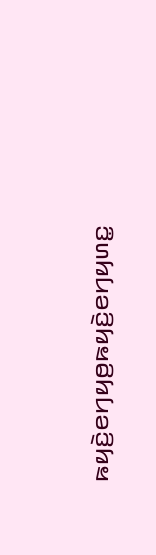ꤒꤟꤢꤧ꤬ꤕꤚꤟꤥ꤬ꤒꤟꤢꤧ꤬ꤕꤚꤟꤛꤢ꤭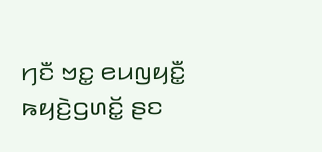ꤚꤢꤪ ꤠꤢ꤭ ꤕꤣꤜꤟꤢꤪ꤭ ꤒꤟꤢꤧ꤬ꤞꤛꤢꤩ꤭ ꤔꤢ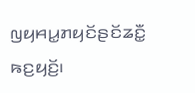ꤜꤟꤌꤣ꤭ꤊꤟꤢꤩꤔꤢꤩꤘꤢꤪ꤭ ꤒꤢ꤬ꤟꤢꤩ꤬꤯